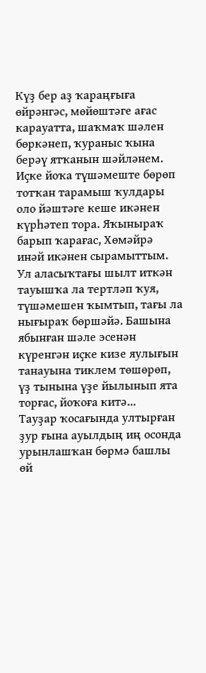Күҙ бер аҙ ҡараңғыға өйрәнгәс, мөйөштәге ағас карауатта, шаҡмаҡ шәлен бөркәнеп, ҡураныс ҡына берәү ятҡанын шәйләнем. Иҫке йоҡа түшәмеште бөрөп тотҡан тарамыш ҡулдары оло йәштәге кеше икәнен күрһәтеп тора. Яҡыныраҡ барып ҡарағас, Хөмәйрә инәй икәнен сырамыттым. Ул аласыҡтағы шылт иткән тауышҡа ла тертләп ҡуя, түшәмешен ҡымтып, тағы ла нығыраҡ бөршәйә. Башына ябынған шәле эсенән күренгән иҫке кизе яулығын танауына тиклем төшөрөп, үҙ тынына үҙе йылынып ята торғас, йоҡоға китә...
Тауҙар ҡосағында ултырған ҙур ғына ауылдың иң осонда урынлашҡан бөрмә башлы өй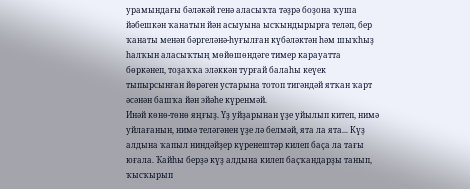урамындағы бәләкәй генә аласыҡта тәҙрә боҙона ҡуша йәбешкән ҡанатын йән асыуына ысҡындырырға теләп, бер ҡанаты менән бәргеләнә-һуғылған күбәләктән һәм шыҡһыҙ һалҡын аласыҡтың мөйөшөндәге тимер карауатта бөркәнеп, тоҙаҡҡа эләккән турғай балаһы кеүек тыпырсынған йөрәген устарына тотоп тигәндәй ятҡан ҡарт әсәнән башҡа йән эйәһе күренмәй.
Инәй көнө-төнө яңғыҙ. Үҙ уйҙарынан үҙе уйылып китеп, нимә уйлағанын, нимә теләгәнен үҙе лә белмәй, ята ла ята... Күҙ алдына ҡапыл ниндәйҙер күренештәр килеп баҫа ла тағы юғала. Ҡайһы берҙә күҙ алдына килеп баҫҡандарҙы танып, ҡысҡырып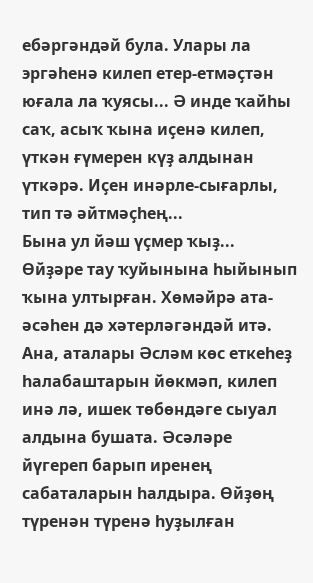ебәргәндәй була. Улары ла эргәһенә килеп етер-етмәҫтән юғала ла ҡуясы... Ә инде ҡайһы саҡ, асыҡ ҡына иҫенә килеп, үткән ғүмерен күҙ алдынан үткәрә. Иҫен инәрле-сығарлы, тип тә әйтмәҫһең...
Бына ул йәш үҫмер ҡыҙ... Өйҙәре тау ҡуйынына һыйынып ҡына ултырған. Хөмәйрә ата-әсәһен дә хәтерләгәндәй итә. Ана, аталары Әсләм көс еткеһеҙ һалабаштарын йөкмәп, килеп инә лә, ишек төбөндәге сыуал алдына бушата. Әсәләре йүгереп барып иренең сабаталарын һалдыра. Өйҙөң түренән түренә һуҙылған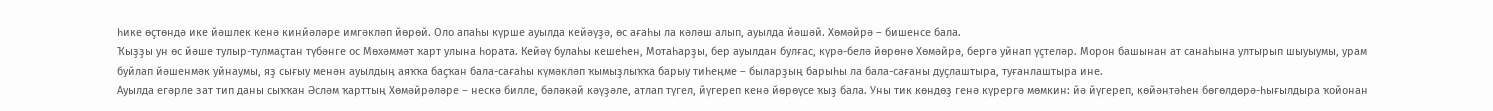һике өҫтөндә ике йәшлек кенә кинйәләре имгәкләп йөрөй. Оло апаһы күрше ауылда кейәүҙә, өс ағаһы ла кәләш алып, ауылда йәшәй. Хөмәйрә – бишенсе бала.
Ҡыҙҙы ун өс йәше тулыр-тулмаҫтан түбәнге ос Мөхәммәт ҡарт улына һората. Кейәү булаһы кешеһен, Мотаһарҙы, бер ауылдан булғас, күрә-белә йөрөнө Хөмәйрә, бергә уйнап үҫтеләр. Морон башынан ат санаһына ултырып шыуыумы, урам буйлап йәшенмәк уйнаумы, яҙ сығыу менән ауылдың аяҡҡа баҫҡан бала-сағаһы күмәкләп ҡымыҙлыҡҡа барыу тиһеңме – быларҙың барыһы ла бала-сағаны дуҫлаштыра, туғанлаштыра ине.
Ауылда егәрле зат тип даны сыҡҡан Әсләм ҡарттың Хөмәйрәләре – нескә билле, бәләкәй кәүҙәле, атлап түгел, йүгереп кенә йөрөүсе ҡыҙ бала. Уны тик көндөҙ генә күрергә мөмкин: йә йүгереп, көйәнтәһен бөгөлдөрә-һығылдыра ҡойонан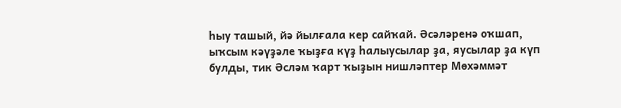һыу ташый, йә йылғала кер сайҡай. Әсәләренә оҡшап, ыҡсым кәүҙәле ҡыҙға күҙ һалыусылар ҙа, яусылар ҙа күп булды, тик Әсләм ҡарт ҡыҙын нишләптер Мөхәммәт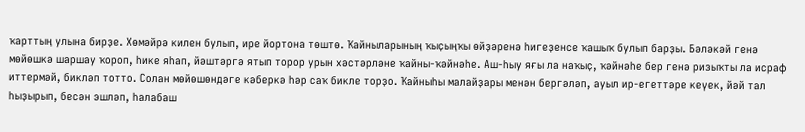ҡарттың улына бирҙе. Хөмәйрә килен булып, ире йортона төштө. Ҡайныларының ҡыҫыңҡы өйҙәренә һигеҙенсе ҡашыҡ булып барҙы. Бәләкәй генә мөйөшкә шаршау ҡороп, һике яһап, йәштәргә ятып торор урын хәстәрләне ҡайны-ҡәйнәһе. Аш-һыу яғы ла наҡыҫ, ҡәйнәһе бер генә ризыҡты ла исраф иттермәй, бикләп тотто. Солан мөйөшөндәге кәберкә һәр саҡ бикле торҙо. Ҡайныһы малайҙары менән бергәләп, ауыл ир-егеттәре кеүек, йәй тал һыҙырып, бесән эшләп, һалабаш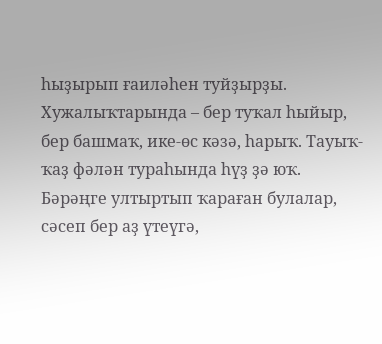һыҙырып ғаиләһен туйҙырҙы. Хужалыҡтарында – бер туҡал һыйыр, бер башмаҡ, ике-өс кәзә, һарыҡ. Тауыҡ-ҡаҙ фәлән тураһында һүҙ ҙә юҡ. Бәрәңге ултыртып ҡараған булалар, сәсеп бер аҙ үтеүгә,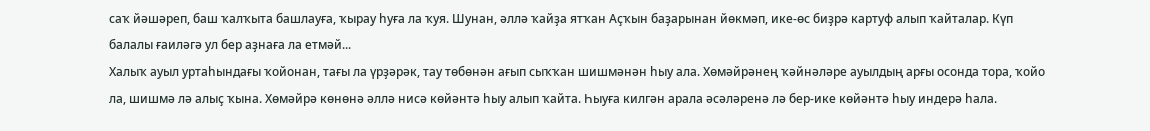саҡ йәшәреп, баш ҡалҡыта башлауға, ҡырау һуға ла ҡуя. Шунан, әллә ҡайҙа ятҡан Аҫҡын баҙарынан йөкмәп, ике-өс биҙрә картуф алып ҡайталар. Күп балалы ғаиләгә ул бер аҙнаға ла етмәй...
Халыҡ ауыл уртаһындағы ҡойонан, тағы ла үрҙәрәк, тау төбөнән ағып сыҡҡан шишмәнән һыу ала. Хөмәйрәнең ҡәйнәләре ауылдың арғы осонда тора, ҡойо ла, шишмә лә алыҫ ҡына. Хөмәйрә көнөнә әллә нисә көйәнтә һыу алып ҡайта. Һыуға килгән арала әсәләренә лә бер-ике көйәнтә һыу индерә һала.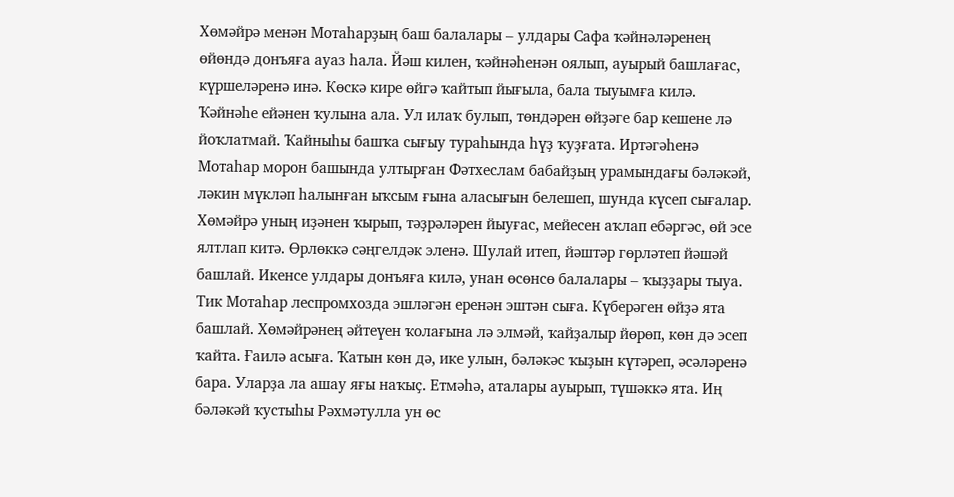Хөмәйрә менән Мотаһарҙың баш балалары – улдары Сафа ҡәйнәләренең өйөндә донъяға ауаз һала. Йәш килен, ҡәйнәһенән оялып, ауырый башлағас, күршеләренә инә. Көскә кире өйгә ҡайтып йығыла, бала тыуымға килә. Ҡәйнәһе ейәнен ҡулына ала. Ул илаҡ булып, төндәрен өйҙәге бар кешене лә йоҡлатмай. Ҡайныһы башҡа сығыу тураһында һүҙ ҡуҙғата. Иртәгәһенә Мотаһар морон башында ултырған Фәтхеслам бабайҙың урамындағы бәләкәй, ләкин мүкләп һалынған ыҡсым ғына аласығын белешеп, шунда күсеп сығалар. Хөмәйрә уның иҙәнен ҡырып, тәҙрәләрен йыуғас, мейесен аҡлап ебәргәс, өй эсе ялтлап китә. Өрлөккә сәңгелдәк эленә. Шулай итеп, йәштәр гөрләтеп йәшәй башлай. Икенсе улдары донъяға килә, унан өсөнсө балалары – ҡыҙҙары тыуа. Тик Мотаһар леспромхозда эшләгән еренән эштән сыға. Күберәген өйҙә ята башлай. Хөмәйрәнең әйтеүен ҡолағына лә элмәй, ҡайҙалыр йөрөп, көн дә эсеп ҡайта. Ғаилә асыға. Ҡатын көн дә, ике улын, бәләкәс ҡыҙын күтәреп, әсәләренә бара. Уларҙа ла ашау яғы наҡыҫ. Етмәһә, аталары ауырып, түшәккә ята. Иң бәләкәй ҡустыһы Рәхмәтулла ун өс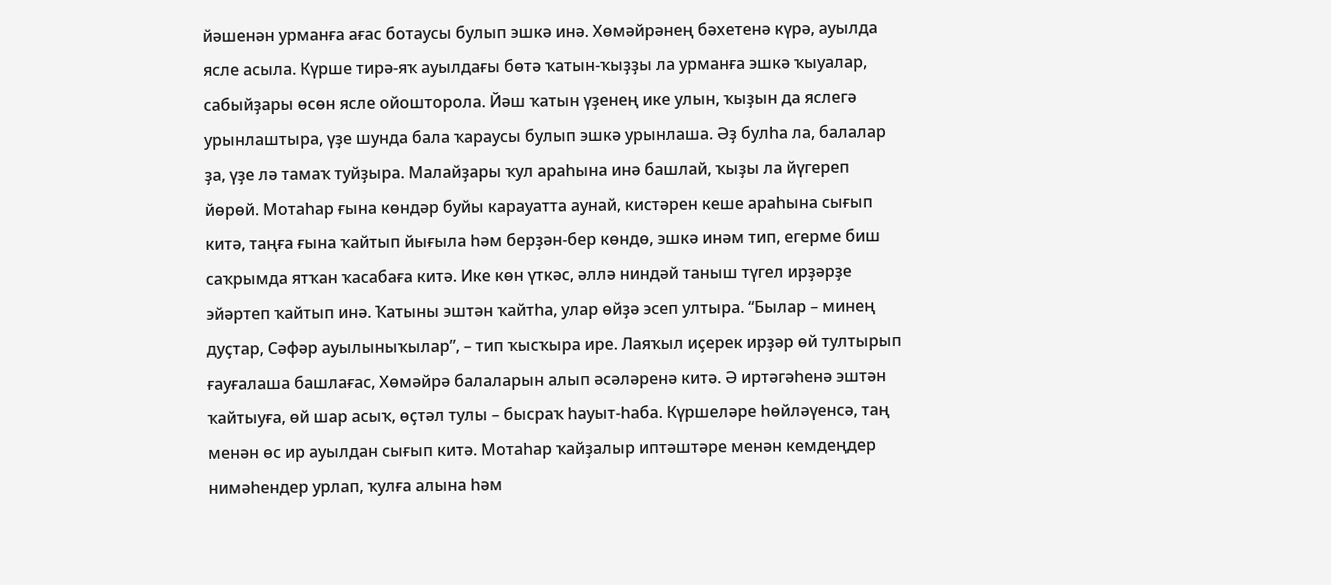йәшенән урманға ағас ботаусы булып эшкә инә. Хөмәйрәнең бәхетенә күрә, ауылда ясле асыла. Күрше тирә-яҡ ауылдағы бөтә ҡатын-ҡыҙҙы ла урманға эшкә ҡыуалар, сабыйҙары өсөн ясле ойошторола. Йәш ҡатын үҙенең ике улын, ҡыҙын да яслегә урынлаштыра, үҙе шунда бала ҡараусы булып эшкә урынлаша. Әҙ булһа ла, балалар ҙа, үҙе лә тамаҡ туйҙыра. Малайҙары ҡул араһына инә башлай, ҡыҙы ла йүгереп йөрөй. Мотаһар ғына көндәр буйы карауатта аунай, кистәрен кеше араһына сығып китә, таңға ғына ҡайтып йығыла һәм берҙән-бер көндө, эшкә инәм тип, егерме биш саҡрымда ятҡан ҡасабаға китә. Ике көн үткәс, әллә ниндәй таныш түгел ирҙәрҙе эйәртеп ҡайтып инә. Ҡатыны эштән ҡайтһа, улар өйҙә эсеп ултыра. “Былар – минең дуҫтар, Сәфәр ауылыныҡылар”, – тип ҡысҡыра ире. Лаяҡыл иҫерек ирҙәр өй тултырып ғауғалаша башлағас, Хөмәйрә балаларын алып әсәләренә китә. Ә иртәгәһенә эштән ҡайтыуға, өй шар асыҡ, өҫтәл тулы – бысраҡ һауыт-һаба. Күршеләре һөйләүенсә, таң менән өс ир ауылдан сығып китә. Мотаһар ҡайҙалыр иптәштәре менән кемдеңдер нимәһендер урлап, ҡулға алына һәм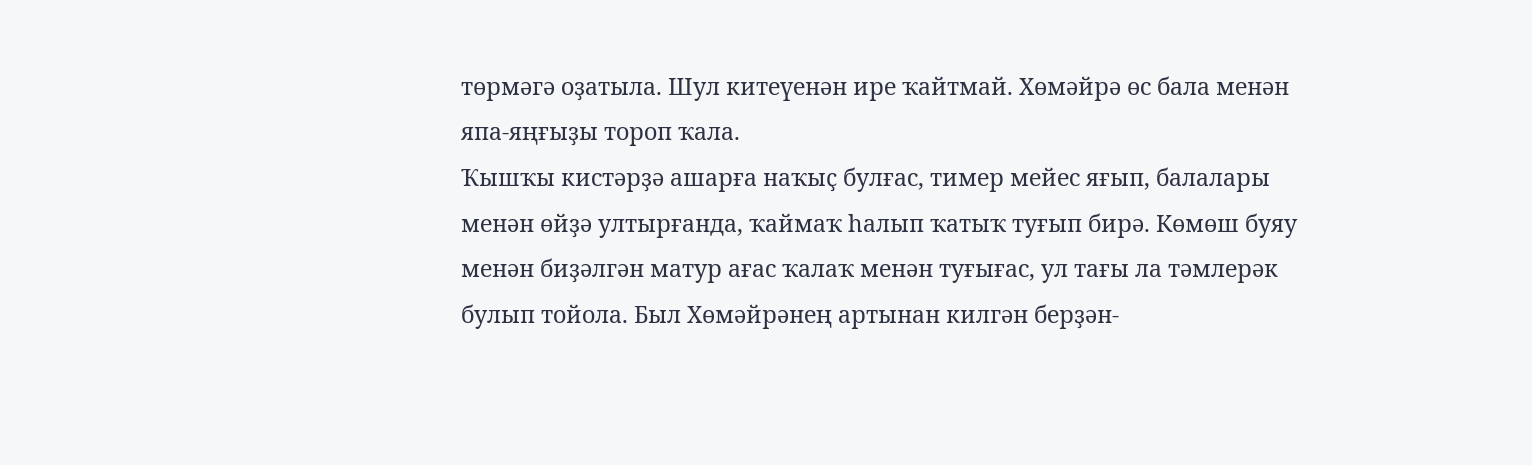төрмәгә оҙатыла. Шул китеүенән ире ҡайтмай. Хөмәйрә өс бала менән япа-яңғыҙы тороп ҡала.
Ҡышҡы кистәрҙә ашарға наҡыҫ булғас, тимер мейес яғып, балалары менән өйҙә ултырғанда, ҡаймаҡ һалып ҡатыҡ туғып бирә. Көмөш буяу менән биҙәлгән матур ағас ҡалаҡ менән туғығас, ул тағы ла тәмлерәк булып тойола. Был Хөмәйрәнең артынан килгән берҙән-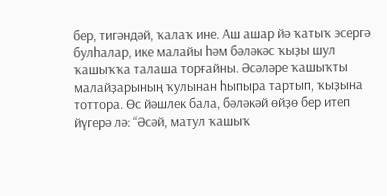бер, тигәндәй, ҡалаҡ ине. Аш ашар йә ҡатыҡ эсергә булһалар, ике малайы һәм бәләкәс ҡыҙы шул ҡашыҡҡа талаша торғайны. Әсәләре ҡашыҡты малайҙарының ҡулынан һыпыра тартып, ҡыҙына тоттора. Өс йәшлек бала, бәләкәй өйҙө бер итеп йүгерә лә: “Әсәй, матул ҡашыҡ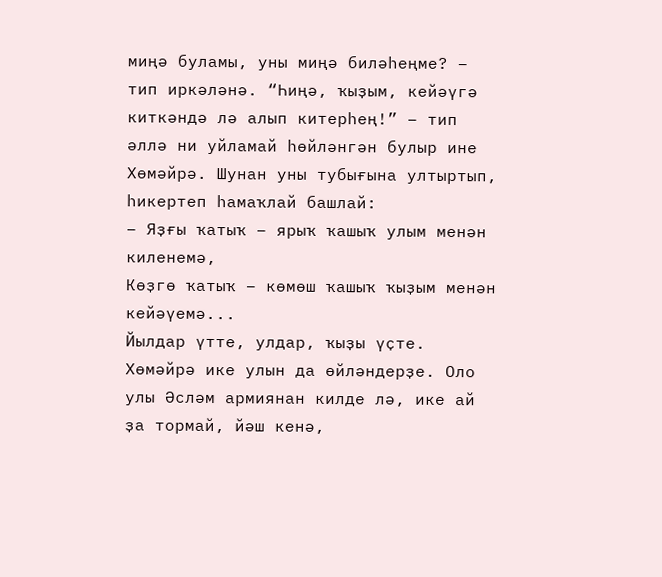миңә буламы, уны миңә биләһеңме? – тип иркәләнә. “Һиңә, ҡыҙым, кейәүгә киткәндә лә алып китерһең!” – тип әллә ни уйламай һөйләнгән булыр ине Хөмәйрә. Шунан уны тубығына ултыртып, һикертеп һамаҡлай башлай:
– Яҙғы ҡатыҡ – ярыҡ ҡашыҡ улым менән киленемә,
Көҙгө ҡатыҡ – көмөш ҡашыҡ ҡыҙым менән кейәүемә...
Йылдар үтте, улдар, ҡыҙы үҫте. Хөмәйрә ике улын да өйләндерҙе. Оло улы Әсләм армиянан килде лә, ике ай ҙа тормай, йәш кенә,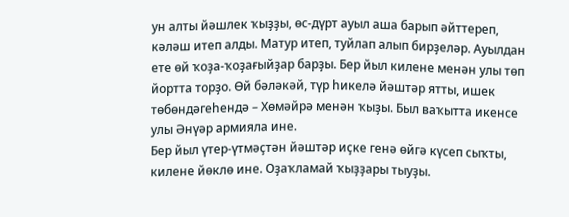ун алты йәшлек ҡыҙҙы, өс-дүрт ауыл аша барып әйттереп, кәләш итеп алды. Матур итеп, туйлап алып бирҙеләр. Ауылдан ете өй ҡоҙа-ҡоҙағыйҙар барҙы. Бер йыл килене менән улы төп йортта торҙо. Өй бәләкәй, түр һикелә йәштәр ятты, ишек төбөндәгеһендә – Хөмәйрә менән ҡыҙы. Был ваҡытта икенсе улы Әнүәр армияла ине.
Бер йыл үтер-үтмәҫтән йәштәр иҫке генә өйгә күсеп сыҡты, килене йөклө ине. Оҙаҡламай ҡыҙҙары тыуҙы.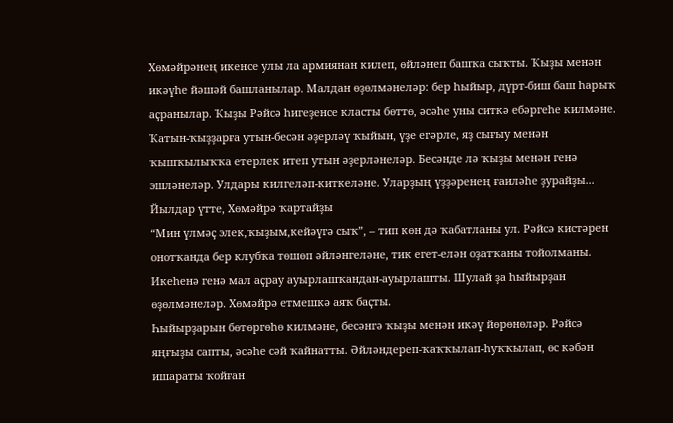Хөмәйрәнең икенсе улы ла армиянан килеп, өйләнеп башҡа сыҡты. Ҡыҙы менән икәүһе йәшәй башланылар. Малдан өҙөлмәнеләр: бер һыйыр, дүрт-биш баш һарыҡ аҫранылар. Ҡыҙы Рәйсә һигеҙенсе класты бөттө, әсәһе уны ситкә ебәргеһе килмәне. Ҡатын-ҡыҙҙарға утын-бесән әҙерләү ҡыйын, үҙе егәрле, яҙ сығыу менән ҡышҡылыҡҡа етерлек итеп утын әҙерләнеләр. Бесәнде лә ҡыҙы менән генә эшләнеләр. Улдары килгеләп-киткеләне. Уларҙың үҙҙәренең ғаиләһе ҙурайҙы...
Йылдар үтте, Хөмәйрә ҡартайҙы
“Мин үлмәҫ элек,ҡыҙым,кейәүгә сыҡ”, – тип көн дә ҡабатланы ул. Рәйсә кистәрен онотҡанда бер клубҡа төшөп әйләнгеләне, тик егет-елән оҙатҡаны тойолманы. Икеһенә генә мал аҫрау ауырлашҡандан-ауырлашты. Шулай ҙа һыйырҙан өҙөлмәнеләр. Хөмәйрә етмешкә аяҡ баҫты.
Һыйырҙарын бөтөргөһө килмәне, бесәнгә ҡыҙы менән икәү йөрөнөләр. Рәйсә яңғыҙы сапты, әсәһе сәй ҡайнатты. Әйләндереп-ҡаҡҡылап-һуҡҡылап, өс кәбән ишараты ҡойған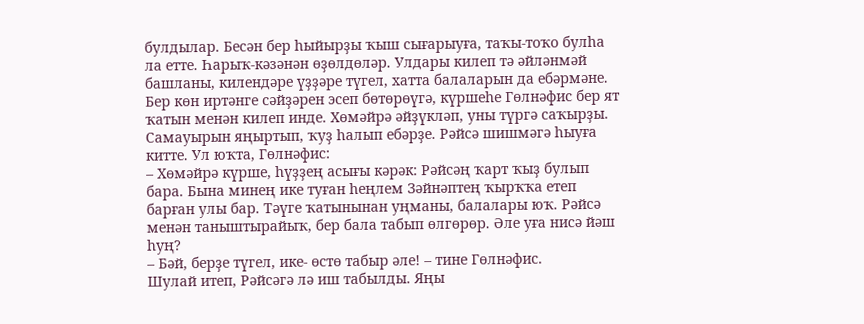булдылар. Бесән бер һыйырҙы ҡыш сығарыуға, таҡы-тоҡо булһа ла етте. Һарыҡ-кәзәнән өҙөлдөләр. Улдары килеп тә әйләнмәй башланы, килендәре үҙҙәре түгел, хатта балаларын да ебәрмәне.
Бер көн иртәнге сәйҙәрен эсеп бөтөрөүгә, күршеһе Гөлнәфис бер ят ҡатын менән килеп инде. Хөмәйрә әйҙүкләп, уны түргә саҡырҙы. Самауырын яңыртып, ҡуҙ һалып ебәрҙе. Рәйсә шишмәгә һыуға китте. Ул юҡта, Гөлнәфис:
– Хөмәйрә күрше, һүҙҙең асығы кәрәк: Рәйсәң ҡарт ҡыҙ булып бара. Бына минең ике туған һеңлем Зәйнәптең ҡырҡҡа етеп барған улы бар. Тәүге ҡатынынан уңманы, балалары юҡ. Рәйсә менән таныштырайыҡ, бер бала табып өлгөрөр. Әле уға нисә йәш һуң?
– Бәй, берҙе түгел, ике- өстө табыр әле! – тине Гөлнәфис.
Шулай итеп, Рәйсәгә лә иш табылды. Яңы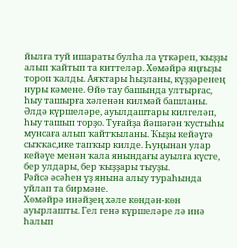йылға туй ишараты булһа ла үткәреп, ҡыҙҙы алып ҡайтып та киттеләр. Хөмәйрә яңғыҙы тороп ҡалды. Аяҡтары һыҙланы, күҙҙәренең нуры кәмене. Өйө тау башында ултырғас, һыу ташырға хәленән килмәй башланы. Әлдә күршеләре, ауылдаштары килгеләп, һыу ташып торҙо. Туғайҙа йәшәгән ҡустыһы мунсаға алып ҡайтҡыланы. Ҡыҙы кейәүгә сыҡҡас,ике тапҡыр килде. Һуңынан улар кейәүе менән ҡала янындағы ауылға күсте, бер улдары, бер ҡыҙҙары тыуҙы.
Рәйсә әсәһен үҙ янына алыу тураһында уйлап та бирмәне.
Хөмәйрә инәйҙең хәле көндән-көн ауырлашты. Гел генә күршеләре лә инә һалып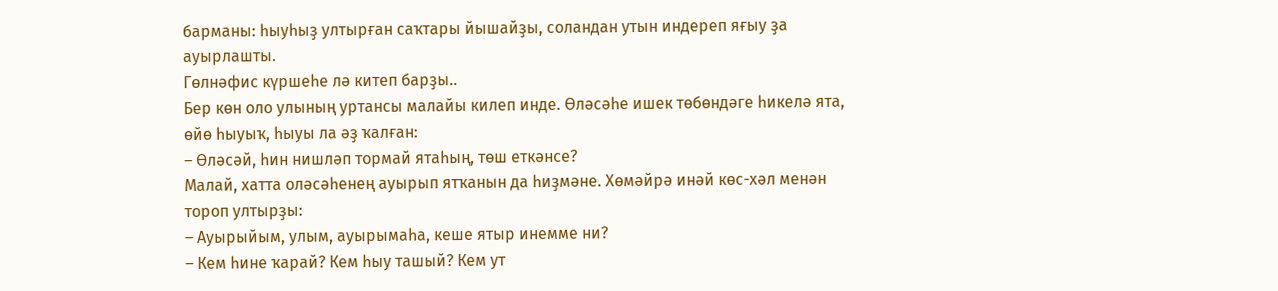барманы: һыуһыҙ ултырған саҡтары йышайҙы, соландан утын индереп яғыу ҙа ауырлашты.
Гөлнәфис күршеһе лә китеп барҙы..
Бер көн оло улының уртансы малайы килеп инде. Өләсәһе ишек төбөндәге һикелә ята, өйө һыуыҡ, һыуы ла әҙ ҡалған:
– Өләсәй, һин нишләп тормай ятаһың, төш еткәнсе?
Малай, хатта оләсәһенең ауырып ятҡанын да һиҙмәне. Хөмәйрә инәй көс-хәл менән тороп ултырҙы:
– Ауырыйым, улым, ауырымаһа, кеше ятыр инемме ни?
– Кем һине ҡарай? Кем һыу ташый? Кем ут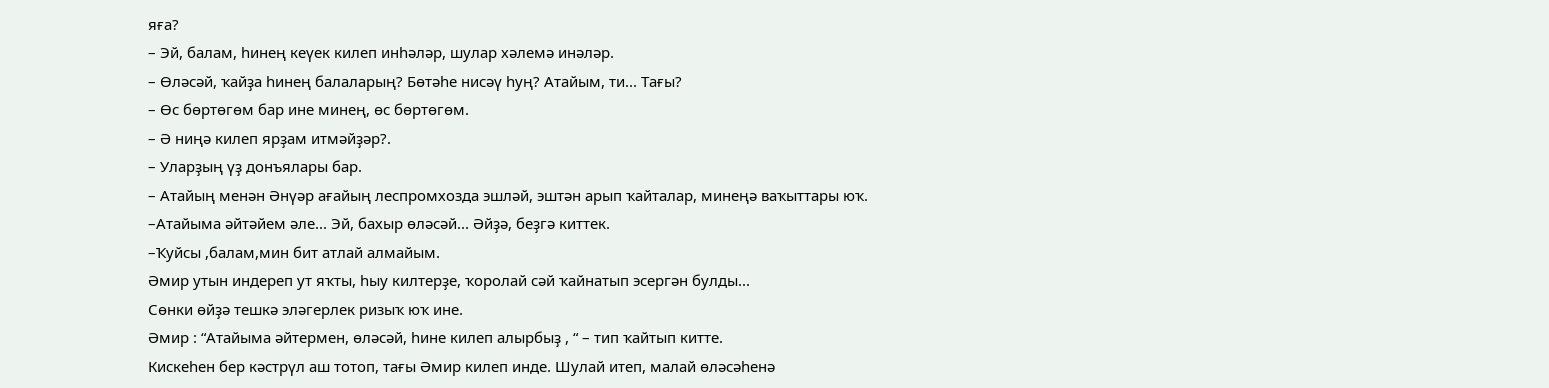яға?
– Эй, балам, һинең кеүек килеп инһәләр, шулар хәлемә инәләр.
– Өләсәй, ҡайҙа һинең балаларың? Бөтәһе нисәү һуң? Атайым, ти... Тағы?
– Өс бөртөгөм бар ине минең, өс бөртөгөм.
– Ә ниңә килеп ярҙам итмәйҙәр?.
– Уларҙың үҙ донъялары бар.
– Атайың менән Әнүәр ағайың леспромхозда эшләй, эштән арып ҡайталар, минеңә ваҡыттары юҡ.
–Атайыма әйтәйем әле... Эй, бахыр өләсәй... Әйҙә, беҙгә киттек.
–Ҡуйсы ,балам,мин бит атлай алмайым.
Әмир утын индереп ут яҡты, һыу килтерҙе, ҡоролай сәй ҡайнатып эсергән булды...
Сөнки өйҙә тешкә эләгерлек ризыҡ юҡ ине.
Әмир : “Атайыма әйтермен, өләсәй, һине килеп алырбыҙ , “ – тип ҡайтып китте.
Кискеһен бер кәстрүл аш тотоп, тағы Әмир килеп инде. Шулай итеп, малай өләсәһенә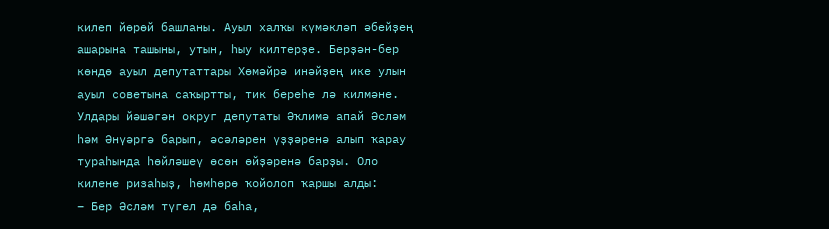килеп йөрөй башланы. Ауыл халҡы күмәкләп әбейҙең ашарына ташыны, утын, һыу килтерҙе. Берҙән-бер көндө ауыл депутаттары Хөмәйрә инәйҙең ике улын ауыл советына саҡыртты, тик береһе лә килмәне. Улдары йәшәгән округ депутаты Әҡлимә апай Әсләм һәм Әнүәргә барып, әсәләрен үҙҙәренә алып ҡарау тураһында һөйләшеү өсөн өйҙәренә барҙы. Оло килене ризаһыҙ, һөмһөрө ҡойолоп ҡаршы алды:
– Бер Әсләм түгел дә баһа,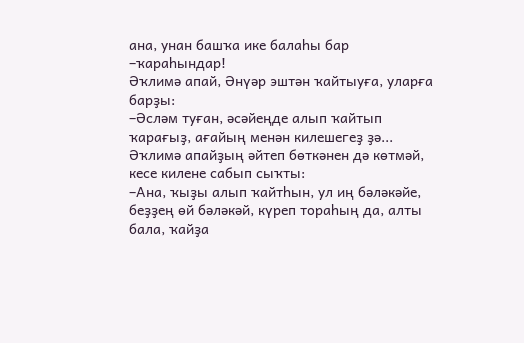ана, унан башҡа ике балаһы бар –ҡараһындар!
Әҡлимә апай, Әнүәр эштән ҡайтыуға, уларға барҙы:
–Әсләм туған, әсәйеңде алып ҡайтып ҡарағыҙ, ағайың менән килешегеҙ ҙә...
Әҡлимә апайҙың әйтеп бөткәнен дә көтмәй, кесе килене сабып сыҡты:
–Ана, ҡыҙы алып ҡайтһын, ул иң бәләкәйе, беҙҙең өй бәләкәй, күреп тораһың да, алты бала, ҡайҙа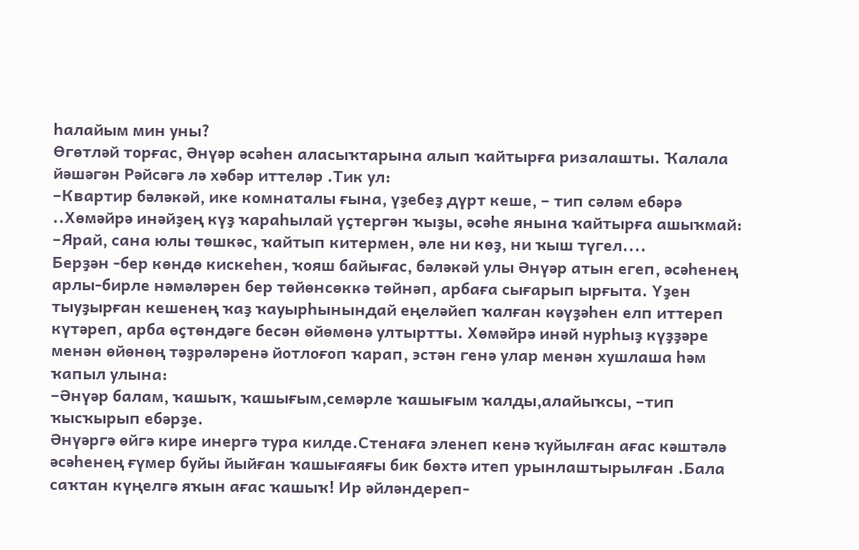һалайым мин уны?
Өгөтләй торғас, Әнүәр әсәһен аласыҡтарына алып ҡайтырға ризалашты. Ҡалала йәшәгән Рәйсәгә лә хәбәр иттеләр .Тик ул:
–Квартир бәләкәй, ике комнаталы ғына, үҙебеҙ дүрт кеше, – тип сәләм ебәрә ..Хөмәйрә инәйҙең күҙ ҡараһылай үҫтергән ҡыҙы, әсәһе янына ҡайтырға ашыҡмай:
–Ярай, сана юлы төшкәс, ҡайтып китермен, әле ни көҙ, ни ҡыш түгел....
Берҙән -бер көндө кискеһен, ҡояш байығас, бәләкәй улы Әнүәр атын егеп, әсәһенең арлы-бирле нәмәләрен бер төйөнсөккә төйнәп, арбаға сығарып ырғыта. Үҙен тыуҙырған кешенең ҡаҙ ҡауырһынындай еңеләйеп ҡалған кәүҙәһен елп иттереп күтәреп, арба өҫтөндәге бесән өйөмөнә ултыртты. Хөмәйрә инәй нурһыҙ күҙҙәре менән өйөнөң тәҙрәләренә йотлоғоп ҡарап, эстән генә улар менән хушлаша һәм ҡапыл улына:
–Әнүәр балам, ҡашыҡ, ҡашығым,семәрле ҡашығым ҡалды,алайыҡсы, –тип ҡысҡырып ебәрҙе.
Әнүәргә өйгә кире инергә тура килде.Стенаға эленеп кенә ҡуйылған ағас кәштәлә әсәһенең ғүмер буйы йыйған ҡашығаяғы бик бөхтә итеп урынлаштырылған .Бала саҡтан күңелгә яҡын ағас ҡашыҡ! Ир әйләндереп-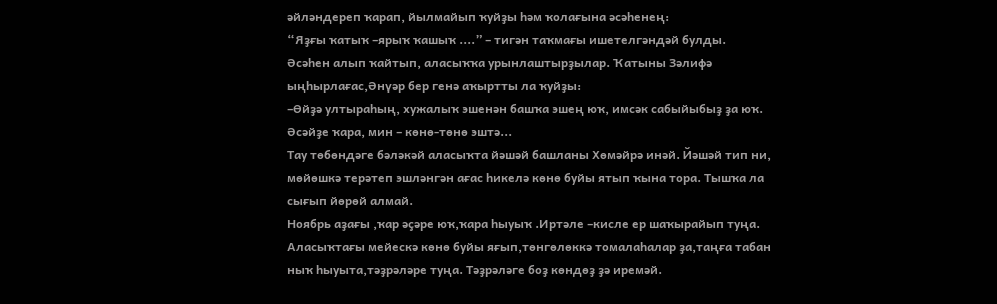әйләндереп ҡарап, йылмайып ҡуйҙы һәм ҡолағына әсәһенең:
“Яҙғы ҡатыҡ –ярыҡ ҡашыҡ ....” – тигән таҡмағы ишетелгәндәй булды.
Әсәһен алып ҡайтып, аласыҡҡа урынлаштырҙылар. Ҡатыны Зәлифә ыңһырлағас,Әнүәр бер генә аҡыртты ла ҡуйҙы:
–Өйҙә ултыраһың, хужалыҡ эшенән башҡа эшең юҡ, имсәк сабыйыбыҙ ҙа юҡ. Әсәйҙе ҡара, мин – көнө-төнө эштә...
Тау төбөндәге бәләкәй аласыҡта йәшәй башланы Хөмәйрә инәй. Йәшәй тип ни, мөйөшкә терәтеп эшләнгән ағас һикелә көнө буйы ятып ҡына тора. Тышҡа ла сығып йөрөй алмай.
Ноябрь аҙағы ,ҡар әҫәре юҡ,ҡара һыуыҡ .Иртәле –кисле ер шаҡырайып туңа. Аласыҡтағы мейескә көнө буйы яғып,төнгөлөккә томалаһалар ҙа,таңға табан ныҡ һыуыта,тәҙрәләре туңа. Тәҙрәләге боҙ көндөҙ ҙә иремәй.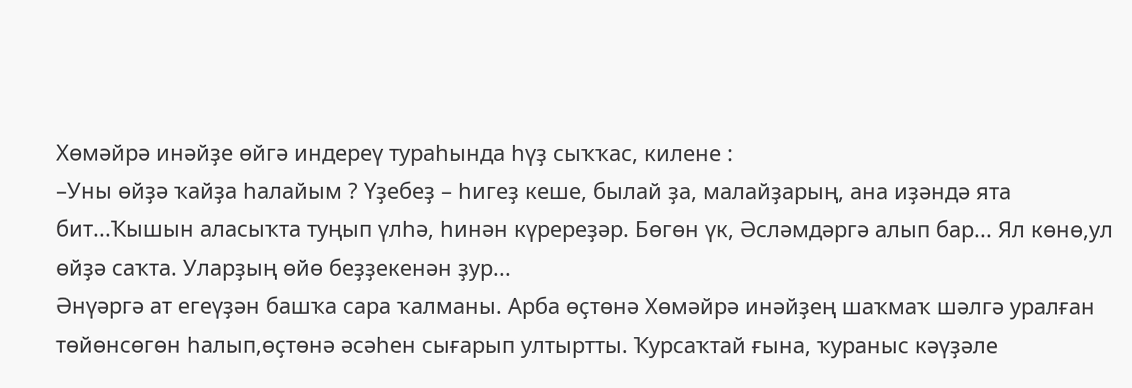Хөмәйрә инәйҙе өйгә индереү тураһында һүҙ сыҡҡас, килене :
–Уны өйҙә ҡайҙа һалайым ? Үҙебеҙ – һигеҙ кеше, былай ҙа, малайҙарың, ана иҙәндә ята бит...Ҡышын аласыҡта туңып үлһә, һинән күререҙәр. Бөгөн үк, Әсләмдәргә алып бар... Ял көнө,ул өйҙә саҡта. Уларҙың өйө беҙҙекенән ҙур...
Әнүәргә ат егеүҙән башҡа сара ҡалманы. Арба өҫтөнә Хөмәйрә инәйҙең шаҡмаҡ шәлгә уралған төйөнсөгөн һалып,өҫтөнә әсәһен сығарып ултыртты. Ҡурсаҡтай ғына, ҡураныс кәүҙәле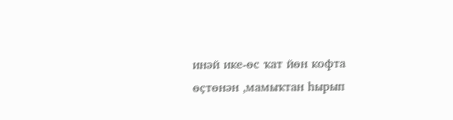инәй ике-өс ҡат йөн кофта өҫтөнән ,мамыҡтан һырып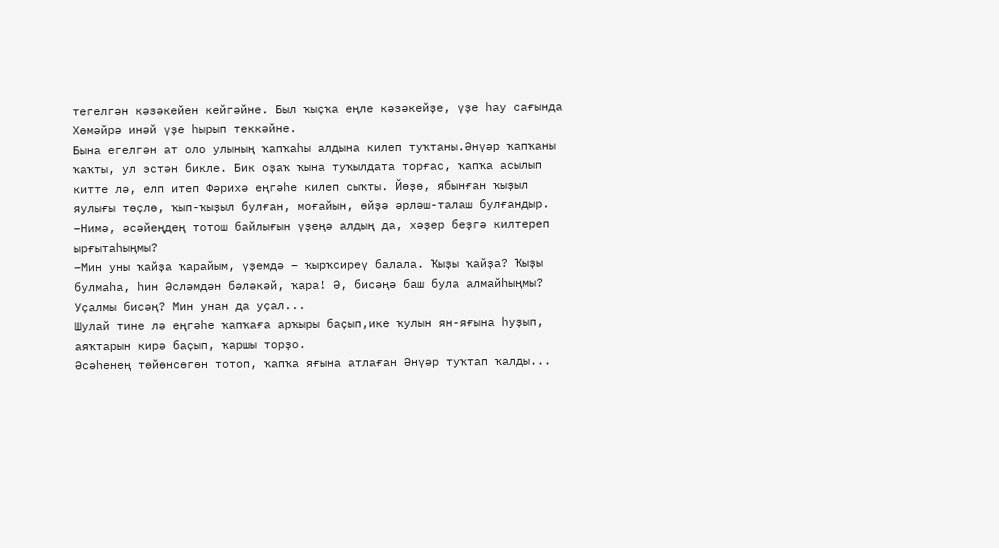тегелгән кәзәкейен кейгәйне. Был ҡыҫҡа еңле кәзәкейҙе, үҙе һау сағында Хөмәйрә инәй үҙе һырып теккәйне.
Бына егелгән ат оло улының ҡапҡаһы алдына килеп туҡтаны.Әнүәр ҡапҡаны ҡаҡты, ул эстән бикле. Бик оҙаҡ ҡына туҡылдата торғас, ҡапҡа асылып китте лә, елп итеп Фәрихә еңгәһе килеп сыҡты. Йөҙө, ябынған ҡыҙыл яулығы төҫлө, ҡып-ҡыҙыл булған, моғайын, өйҙә әрләш-талаш булғандыр.
–Нимә, әсәйеңдең тотош байлығын үҙеңә алдың да, хәҙер беҙгә килтереп ырғытаһыңмы?
–Мин уны ҡайҙа ҡарайым, үҙемдә – ҡырҡсиреү балала. Ҡыҙы ҡайҙа? Ҡыҙы булмаһа, һин Әсләмдән бәләкәй, ҡара! Ә, бисәңә баш була алмайһыңмы? Уҫалмы бисәң? Мин унан да уҫал...
Шулай тине лә еңгәһе ҡапҡаға арҡыры баҫып,ике ҡулын ян-яғына һуҙып, аяҡтарын кирә баҫып, ҡаршы торҙо.
Әсәһенең төйөнсөгөн тотоп, ҡапҡа яғына атлаған Әнүәр туҡтап ҡалды...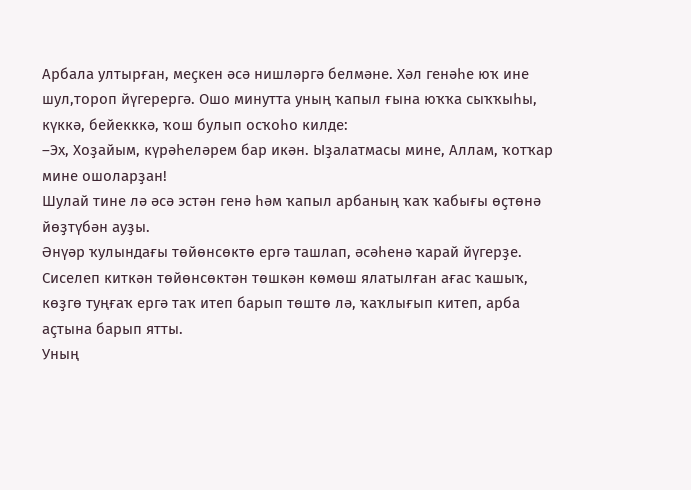Арбала ултырған, меҫкен әсә нишләргә белмәне. Хәл генәһе юҡ ине шул,тороп йүгерергә. Ошо минутта уның ҡапыл ғына юҡҡа сыҡҡыһы, күккә, бейекккә, ҡош булып осҡоһо килде:
–Эх, Хоҙайым, күрәһеләрем бар икән. Ыҙалатмасы мине, Аллам, ҡотҡар мине ошоларҙан!
Шулай тине лә әсә эстән генә һәм ҡапыл арбаның ҡаҡ ҡабығы өҫтөнә йөҙтүбән ауҙы.
Әнүәр ҡулындағы төйөнсөктө ергә ташлап, әсәһенә ҡарай йүгерҙе.
Сиселеп киткән төйөнсөктән төшкән көмөш ялатылған ағас ҡашыҡ, көҙгө туңғаҡ ергә таҡ итеп барып төштө лә, ҡаҡлығып китеп, арба аҫтына барып ятты.
Уның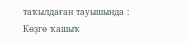таҡылдаған тауышында :
Көҙгө ҡашыҡ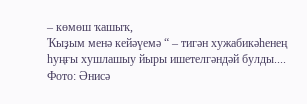– көмөш ҡашыҡ,
Ҡыҙым менә кейәүемә “ – тигән хужабикәһенең һуңғы хушлашыу йыры ишетелгәндәй булды....
Фото: Әнисә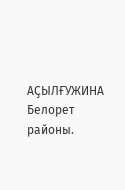АҪЫЛҒУЖИНА
Белорет районы.